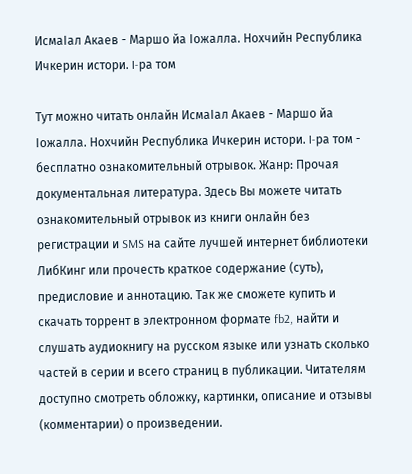ИсмаIал Акаев - Маршо йа Iожалла. Нохчийн Республика Ичкерин истори. I-ра том

Тут можно читать онлайн ИсмаIал Акаев - Маршо йа Iожалла. Нохчийн Республика Ичкерин истори. I-ра том - бесплатно ознакомительный отрывок. Жанр: Прочая документальная литература. Здесь Вы можете читать ознакомительный отрывок из книги онлайн без регистрации и SMS на сайте лучшей интернет библиотеки ЛибКинг или прочесть краткое содержание (суть), предисловие и аннотацию. Так же сможете купить и скачать торрент в электронном формате fb2, найти и слушать аудиокнигу на русском языке или узнать сколько частей в серии и всего страниц в публикации. Читателям доступно смотреть обложку, картинки, описание и отзывы (комментарии) о произведении.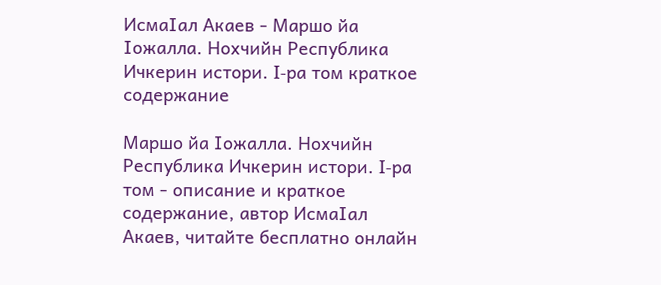ИсмаIал Акаев - Маршо йа Iожалла. Нохчийн Республика Ичкерин истори. I-ра том краткое содержание

Маршо йа Iожалла. Нохчийн Республика Ичкерин истори. I-ра том - описание и краткое содержание, автор ИсмаIал Акаев, читайте бесплатно онлайн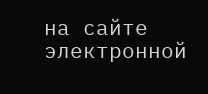на сайте электронной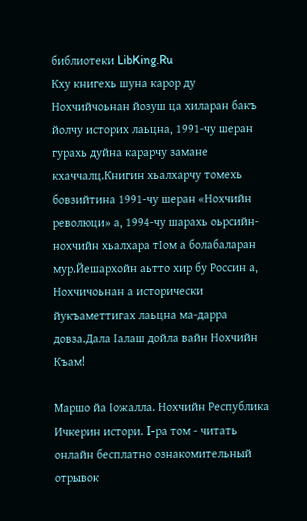библиотеки LibKing.Ru
Кху книгехь шуна карор ду Нохчийчоьнан йозуш ца хиларан бакъ йолчу историх лаьцна, 1991-чу шеран гурахь дуйна карарчу замане кхаччалц.Книгин хьалхарчу томехь бовзийтина 1991-чу шеран «Нохчийн революци» а, 1994-чу шарахь оьрсийн-нохчийн хьалхара тIом а болабаларан мур.Йешархойн аьтто хир бу Россин а, Нохчичоьнан а исторически йукъаметтигах лаьцна ма-дарра довза.Дала Iалаш дойла вайн Нохчийн Къам!

Маршо йа Iожалла. Нохчийн Республика Ичкерин истори. I-ра том - читать онлайн бесплатно ознакомительный отрывок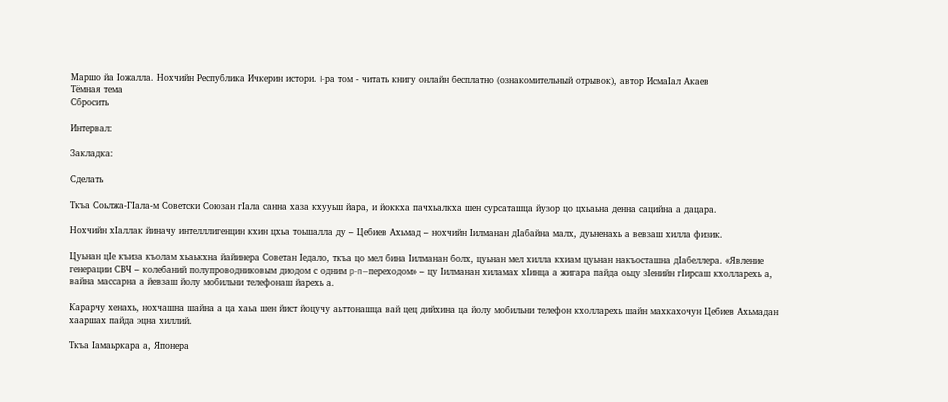Маршо йа Iожалла. Нохчийн Республика Ичкерин истори. I-ра том - читать книгу онлайн бесплатно (ознакомительный отрывок), автор ИсмаIал Акаев
Тёмная тема
Сбросить

Интервал:

Закладка:

Сделать

Ткъа Соьлжа-ГIала-м Советски Союзан гIала санна хаза кхууьш йара, и йоккха пачхьалкха шен сурсаташца йузор цо цхьаьна денна сацийна а дацара.

Нохчийн хIаллак йиначу интелллигенцин кхин цхьа тоьшалла ду – Цебиев Ахьмад – нохчийн Iилманан дIабайна малх, дуьненахь а вевзаш хилла физик.

Цуьнан цIе къиза къолам хьаькхна йайинера Советан Iедало, ткъа цо мел бина Iилманан болх, цуьнан мел хилла кхиам цуьнан накъосташна дIабеллера. «Явление генерации СВЧ – колебаний полупроводниковым диодом с одним p-n—переходом» – цу Iилманан хиламах хIинца а жигара пайда оьцу зIенийн гIирсаш кхолларехь а, вайна массарна а йевзаш йолу мобильни телефонаш йарехь а.

Карарчу хенахь, нохчашна шайна а ца хаьа шен йист йоцучу аьттонашца вай цец дийхина ца йолу мобильни телефон кхолларехь шайн махкахочун Цебиев Ахьмадан хааршах пайда эцна хиллий.

Ткъа Iамаьркара а, Японера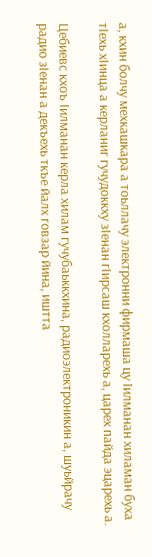а, кхин болчу мехкашкара а тоьллачу электронни фирмаша цу Iилманан хиламан буха тIехь хIинца а керланиг гучудоккху зIенан гIирсаш кхолларехь а, царех пайда эцарехь а.

Цебиевс кхоъ Iилманан керла хилам гучубаьккхина, радиоэлектроникин а, шуьйрачу радио зIенан а декъехь ткъе йалх говзар йина, иштта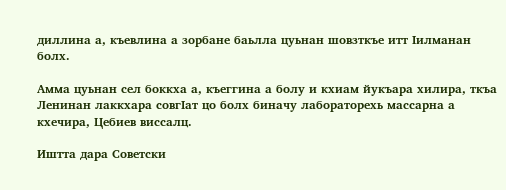диллина а, къевлина а зорбане баьлла цуьнан шовзткъе итт Iилманан болх.

Амма цуьнан сел боккха а, къеггина а болу и кхиам йукъара хилира, ткъа Ленинан лаккхара совгIат цо болх биначу лабораторехь массарна а кхечира, Цебиев виссалц.

Иштта дара Советски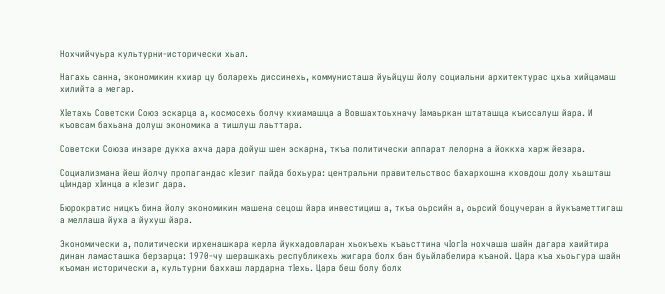Нохчийчуьра культурни-исторически хьал.

Нагахь санна, экономикин кхиар цу боларехь диссинехь, коммунисташа йуьйцуш йолу социальни архитектурас цхьа хийцамаш хилийта а мегар.

ХIетахь Советски Союз эскарца а, космосехь болчу кхиамашца а Вовшахтоьхначу Iамаьркан штаташца къиссалуш йара. И къовсам бахьана долуш экономика а тишлуш лаьттара.

Советски Союза инзаре дукха ахча дара дойуш шен эскарна, ткъа политически аппарат лелорна а йоккха харж йезара.

Социализмана йеш йолчу пропагандас кIезиг пайда бохьура: центральни правительствос бахархошна кховдош долу хьашташ цIиндар хIинца а кIезиг дара.

Бюрократис ницкъ бина йолу экономикин машена сецош йара инвестициш а, ткъа оьрсийн а, оьрсий боцучеран а йукъаметтигаш а меллаша йуха а йухуш йара.

Экономически а, политически ирхенашкара керла йукхадовларан хьокъехь къаьсттина чIогIа нохчаша шайн дагара хаийтира динан ламасташка берзарца: 1970-чу шерашкахь республикехь жигара болх бан буьйлабелира къаной. Цара къа хьоьгура шайн къоман исторически а, культурни баххаш лардарна тIехь. Цара беш болу болх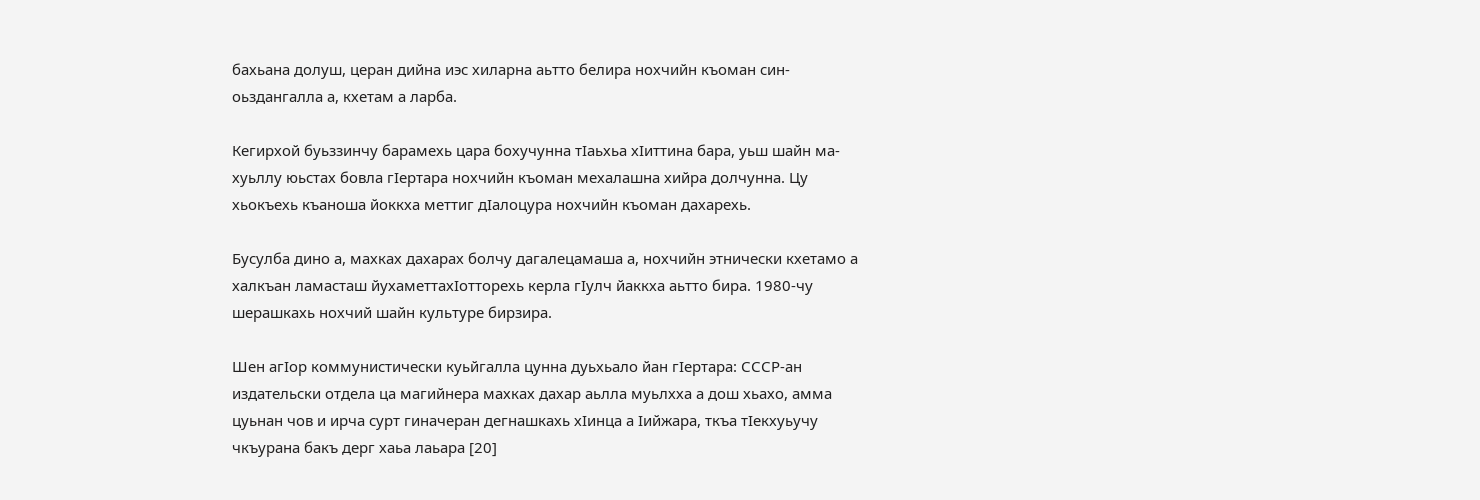бахьана долуш, церан дийна иэс хиларна аьтто белира нохчийн къоман син-оьздангалла а, кхетам а ларба.

Кегирхой буьззинчу барамехь цара бохучунна тIаьхьа хIиттина бара, уьш шайн ма-хуьллу юьстах бовла гIертара нохчийн къоман мехалашна хийра долчунна. Цу хьокъехь къаноша йоккха меттиг дIалоцура нохчийн къоман дахарехь.

Бусулба дино а, махках дахарах болчу дагалецамаша а, нохчийн этнически кхетамо а халкъан ламасташ йухаметтахIотторехь керла гIулч йаккха аьтто бира. 1980-чу шерашкахь нохчий шайн культуре бирзира.

Шен агIор коммунистически куьйгалла цунна дуьхьало йан гIертара: СССР-ан издательски отдела ца магийнера махках дахар аьлла муьлхха а дош хьахо, амма цуьнан чов и ирча сурт гиначеран дегнашкахь хIинца а Iийжара, ткъа тIекхуьучу чкъурана бакъ дерг хаьа лаьара [20]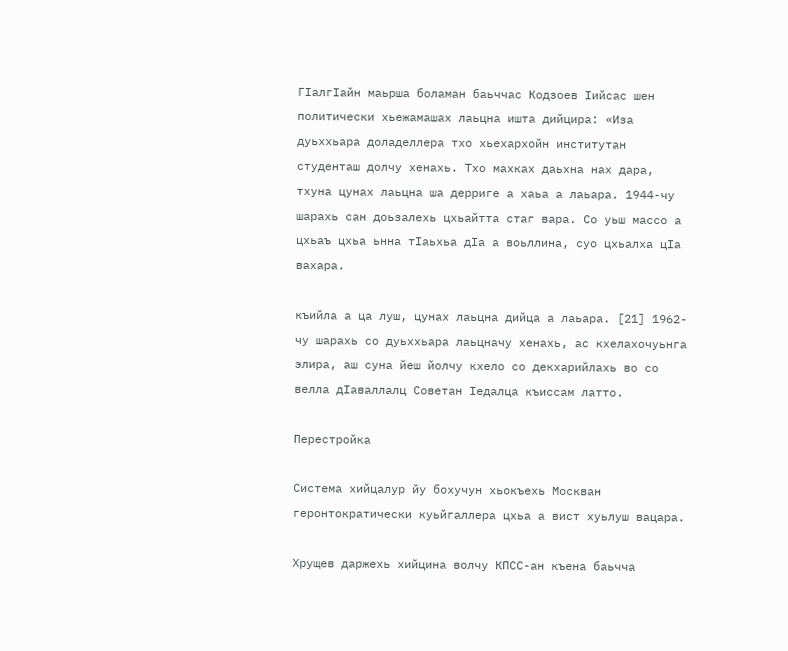ГIалгIайн маьрша боламан баьччас Кодзоев Iийсас шен политически хьежамашах лаьцна ишта дийцира: «Иза дуьххьара доладеллера тхо хьехархойн институтан студенташ долчу хенахь. Тхо махках даьхна нах дара, тхуна цунах лаьцна ша дерриге а хаьа а лаьара. 1944-чу шарахь сан доьзалехь цхьайтта стаг вара. Со уьш массо а цхьаъ цхьа ьнна тIаьхьа дIа а воьллина, суо цхьалха цIа вахара.

къийла а ца луш, цунах лаьцна дийца а лаьара. [21] 1962-чу шарахь со дуьххьара лаьцначу хенахь, ас кхелахочуьнга элира, аш суна йеш йолчу кхело со декхарийлахь во со велла дIаваллалц Советан Iедалца къиссам латто.

Перестройка

Система хийцалур йу бохучун хьокъехь Москван геронтократически куьйгаллера цхьа а вист хуьлуш вацара.

Хрущев даржехь хийцина волчу КПСС-ан къена баьчча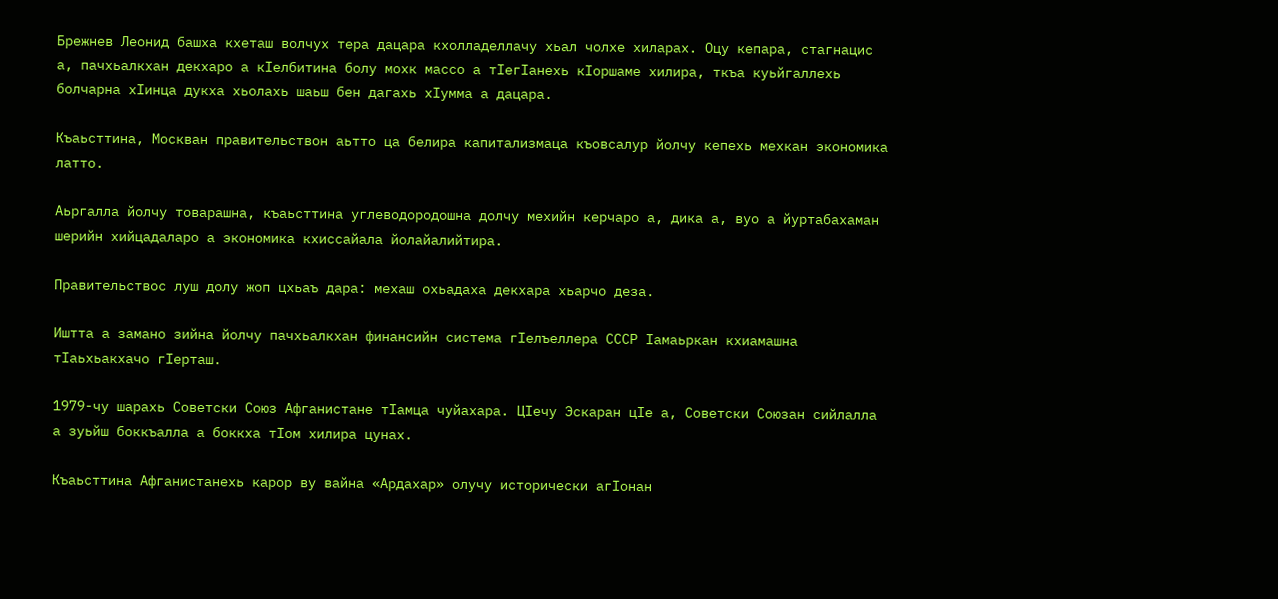Брежнев Леонид башха кхеташ волчух тера дацара кхолладеллачу хьал чолхе хиларах. Оцу кепара, стагнацис а, пачхьалкхан декхаро а кIелбитина болу мохк массо а тIегIанехь кIоршаме хилира, ткъа куьйгаллехь болчарна хIинца дукха хьолахь шаьш бен дагахь хIумма а дацара.

Къаьсттина, Москван правительствон аьтто ца белира капитализмаца къовсалур йолчу кепехь мехкан экономика латто.

Аьргалла йолчу товарашна, къаьсттина углеводородошна долчу мехийн керчаро а, дика а, вуо а йуртабахаман шерийн хийцадаларо а экономика кхиссайала йолайалийтира.

Правительствос луш долу жоп цхьаъ дара: мехаш охьадаха декхара хьарчо деза.

Иштта а замано зийна йолчу пачхьалкхан финансийн система гIелъеллера СССР Iамаьркан кхиамашна тIаьхьакхачо гIерташ.

1979-чу шарахь Советски Союз Афганистане тIамца чуйахара. ЦIечу Эскаран цIе а, Советски Союзан сийлалла а зуьйш боккъалла а боккха тIом хилира цунах.

Къаьсттина Афганистанехь карор ву вайна «Ардахар» олучу исторически агIонан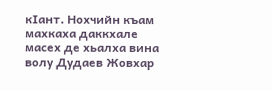кIант. Нохчийн къам махкаха даккхале масех де хьалха вина волу Дудаев Жовхар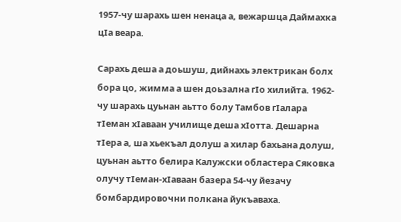1957-чу шарахь шен ненаца а, вежаршца Даймахка цIа веара.

Сарахь деша а доьшуш, дийнахь электрикан болх бора цо, жимма а шен доьзална гIо хилийта. 1962-чу шарахь цуьнан аьтто болу Тамбов гIалара тIеман хIаваан училище деша хIотта. Дешарна тIера а, ша хьекъал долуш а хилар бахьана долуш, цуьнан аьтто белира Калужски областера Сяковка олучу тIеман-хIаваан базера 54-чу йезачу бомбардировочни полкана йукъаваха.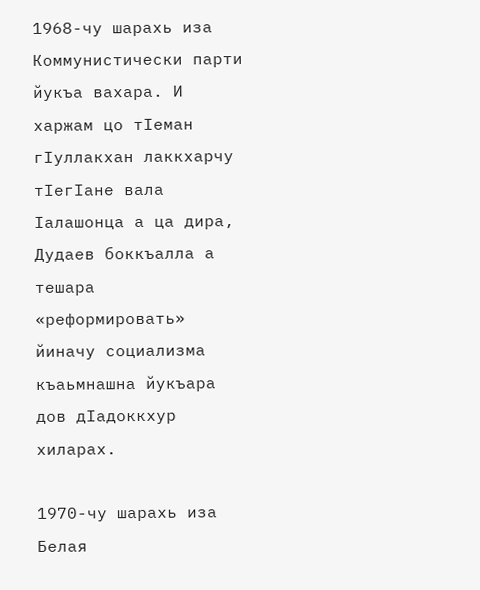1968-чу шарахь иза Коммунистически парти йукъа вахара. И харжам цо тIеман гIуллакхан лаккхарчу тIегIане вала Iалашонца а ца дира, Дудаев боккъалла а тешара «реформировать» йиначу социализма къаьмнашна йукъара дов дIадоккхур хиларах.

1970-чу шарахь иза Белая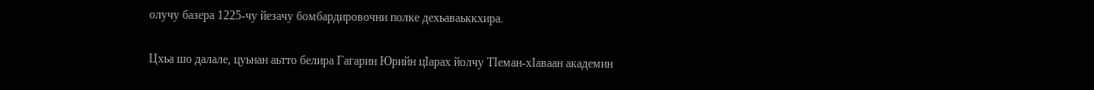олучу базера 1225-чу йезачу бомбардировочни полке дехьаваьккхира.

Цхьа шо далале, цуьнан аьтто белира Гагарин Юрийн цIарах йолчу ТIеман-хIаваан академин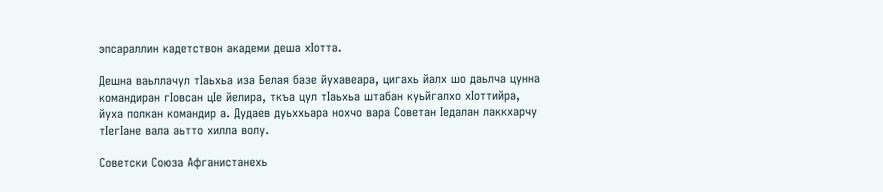эпсараллин кадетствон академи деша хIотта.

Дешна ваьллачул тIаьхьа иза Белая базе йухавеара, цигахь йалх шо даьлча цунна командиран гIовсан цIе йелира, ткъа цул тIаьхьа штабан куьйгалхо хIоттийра, йуха полкан командир а. Дудаев дуьххьара нохчо вара Советан Iедалан лаккхарчу тIегIане вала аьтто хилла волу.

Советски Союза Афганистанехь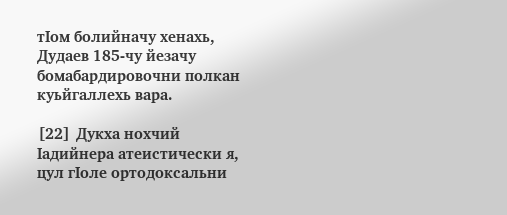тIом болийначу хенахь, Дудаев 185-чу йезачу бомабардировочни полкан куьйгаллехь вара.

[22] Дукха нохчий Iадийнера атеистически я, цул гIоле ортодоксальни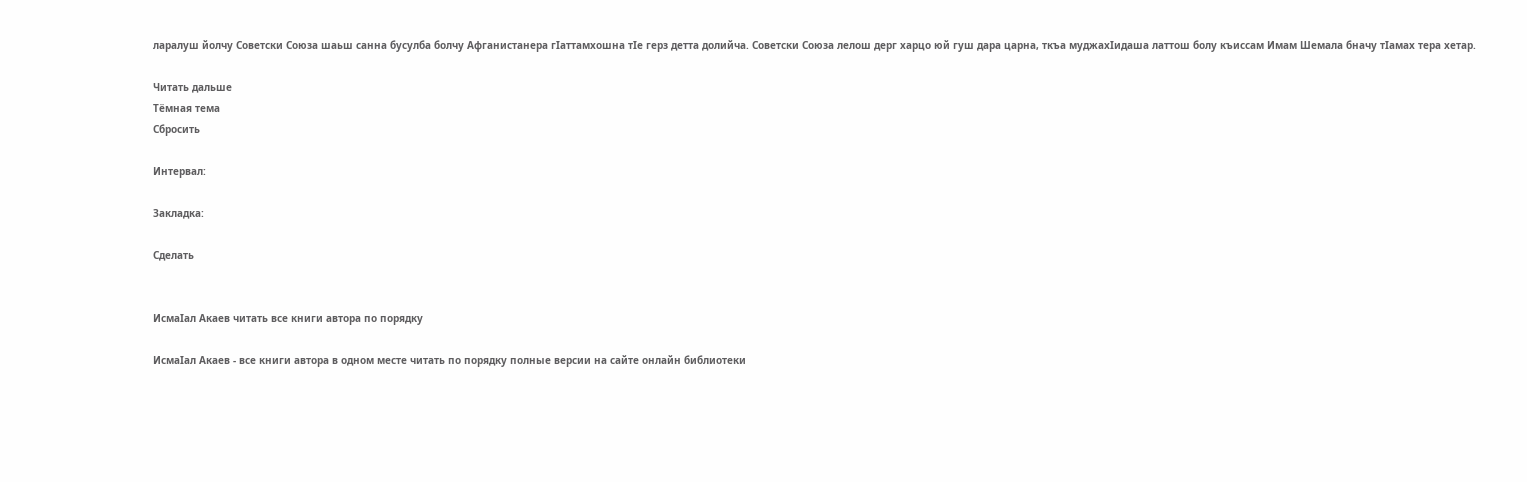ларалуш йолчу Советски Союза шаьш санна бусулба болчу Афганистанера гIаттамхошна тIе герз детта долийча. Советски Союза лелош дерг харцо юй гуш дара царна, ткъа муджахIидаша латтош болу къиссам Имам Шемала бначу тIамах тера хетар.

Читать дальше
Тёмная тема
Сбросить

Интервал:

Закладка:

Сделать


ИсмаIал Акаев читать все книги автора по порядку

ИсмаIал Акаев - все книги автора в одном месте читать по порядку полные версии на сайте онлайн библиотеки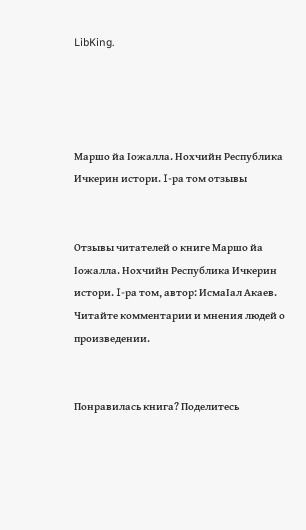LibKing.




Маршо йа Iожалла. Нохчийн Республика Ичкерин истори. I-ра том отзывы


Отзывы читателей о книге Маршо йа Iожалла. Нохчийн Республика Ичкерин истори. I-ра том, автор: ИсмаIал Акаев. Читайте комментарии и мнения людей о произведении.


Понравилась книга? Поделитесь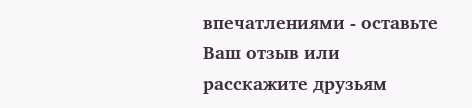впечатлениями - оставьте Ваш отзыв или расскажите друзьям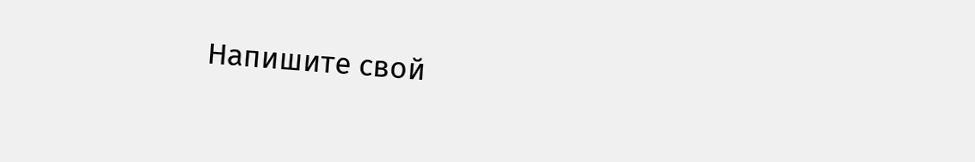Напишите свой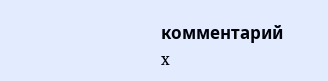комментарий
x